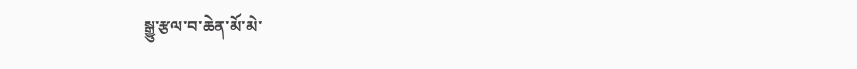སྒྱུ་རྩལ་བ་ཆེན་མོ་མེ་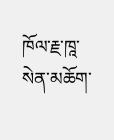ཁོལ་རྗ་ཁཱ་སེན་མཆོག་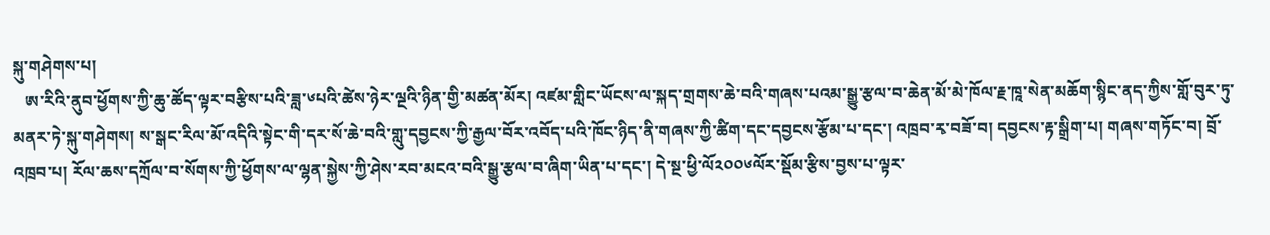སྐུ་གཤེགས་པ།
   ཨ་རིའི་ནུབ་ཕྱོགས་ཀྱི་ཆུ་ཚོད་ལྟར་བརྩིས་པའི་ཟླ་༦པའི་ཚེས་ཉེར་ལྔའི་ཉིན་གྱི་མཚན་མོར། འཛམ་གླིང་ཡོངས་ལ་སྐད་གྲགས་ཆེ་བའི་གཞས་པའམ་སྒྱུ་རྩལ་བ་ཆེན་མོ་མེ་ཁོལ་རྗ་ཁཱ་སེན་མཆོག་སྙིང་ནད་ཀྱིས་གློ་བུར་ཏུ་མནར་ཏེ་སྐུ་གཤེགས། ས་སྒང་རིལ་མོ་འདིའི་སྟེང་གི་དར་སོ་ཆེ་བའི་གླུ་དབྱངས་ཀྱི་རྒྱལ་བོར་འབོད་པའི་ཁོང་ཉིད་ནི་གཞས་ཀྱི་ཚིག་དང་དབྱངས་རྩོམ་པ་དང་། འཁྲབ་རྭ་བཟོ་བ། དབྱངས་རྟ་སྒྲིག་པ། གཞས་གཏོང་བ། བྲོ་འཁྲབ་པ། རོལ་ཆས་དཀྲོལ་བ་སོགས་ཀྱི་ཕྱོགས་ལ་ལྷན་སྐྱེས་ཀྱི་ཤེས་རབ་མངའ་བའི་སྒྱུ་རྩལ་བ་ཞིག་ཡིན་པ་དང་། དེ་སྔ་ཕྱི་ལོ༢༠༠༦ལོར་སྡོམ་རྩིས་བྱས་པ་ལྟར་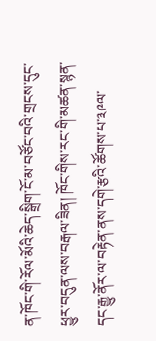ན་ཁོང་གི་རོལ་མོའི་ཆེད་སྒྲིག་ངོ་མ་བཙོང་བའི་གྲངས་དུང་ཕྱུར་བདུན་ལས་བརྒལ་ཟིན། ཁོང་གིས་རང་གི་མཚན་སྙན་དང་རྒྱུ་ནོར་ལ་བརྟེན་ནས་དགེ་རྩའི་ཚོགས་པ་༣༩ལ་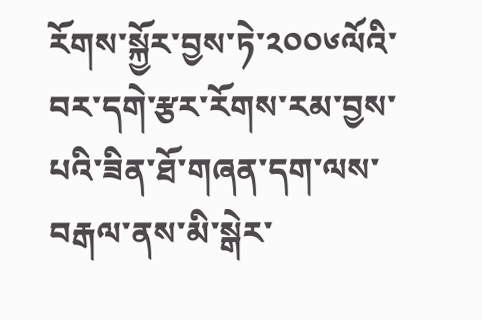རོགས་སྐྱོར་བྱས་ཏེ་༢༠༠༦ལོའི་བར་དགེ་རྩར་རོགས་རམ་བྱས་པའི་ཟིན་ཐོ་གཞན་དག་ལས་བརྒལ་ནས་མི་སྒེར་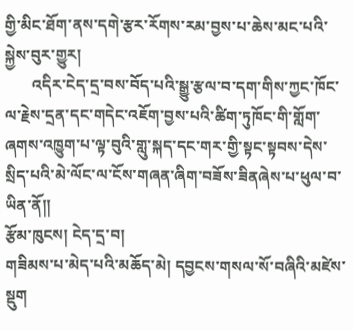གྱི་མིང་ཐོག་ནས་དགེ་རྩར་རོགས་རམ་བྱས་པ་ཆེས་མང་པའི་སྐྱེས་བུར་གྱུར།
       འདིར་ངེད་དྲ་བས་བོད་པའི་སྒྱུ་རྩལ་བ་དག་གིས་ཀྱང་ཁོང་ལ་རྗེས་དྲན་དང་གདེང་འཇོག་བྱས་པའི་ཚིག་ཏུཁོང་གི་གློག་ཞགས་འཁྱུག་པ་ལྟ་བུའི་གླུ་སྐད་དང་གར་གྱི་སྟང་སྟབས་དེས་སྲིད་པའི་མེ་ལོང་ལ་ངོས་གཞན་ཞིག་བཟོས་ཟིནཞེས་པ་ཕུལ་བ་ཡིན་ནོ།།
རྩོམ་ཁུངས། ངེད་དྲ་བ།
གཟིམས་པ་མེད་པའི་མཆོད་མེ། དབྱངས་གསལ་སོ་བཞིའི་མཛེས་སྡུག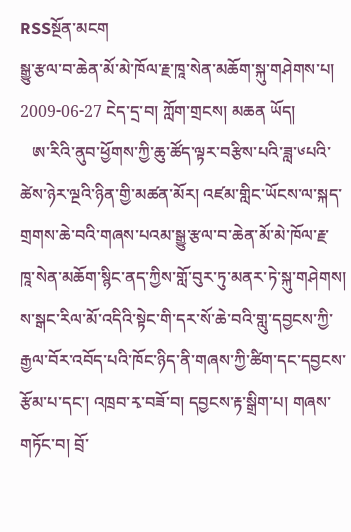RSSསྔོན་མངག
སྒྱུ་རྩལ་བ་ཆེན་མོ་མེ་ཁོལ་རྗ་ཁཱ་སེན་མཆོག་སྐུ་གཤེགས་པ།
2009-06-27 ངེད་དྲ་བ། ཀློག་གྲངས། མཆན ཡོད།
   ཨ་རིའི་ནུབ་ཕྱོགས་ཀྱི་ཆུ་ཚོད་ལྟར་བརྩིས་པའི་ཟླ་༦པའི་ཚེས་ཉེར་ལྔའི་ཉིན་གྱི་མཚན་མོར། འཛམ་གླིང་ཡོངས་ལ་སྐད་གྲགས་ཆེ་བའི་གཞས་པའམ་སྒྱུ་རྩལ་བ་ཆེན་མོ་མེ་ཁོལ་རྗ་ཁཱ་སེན་མཆོག་སྙིང་ནད་ཀྱིས་གློ་བུར་ཏུ་མནར་ཏེ་སྐུ་གཤེགས། ས་སྒང་རིལ་མོ་འདིའི་སྟེང་གི་དར་སོ་ཆེ་བའི་གླུ་དབྱངས་ཀྱི་རྒྱལ་བོར་འབོད་པའི་ཁོང་ཉིད་ནི་གཞས་ཀྱི་ཚིག་དང་དབྱངས་རྩོམ་པ་དང་། འཁྲབ་རྭ་བཟོ་བ། དབྱངས་རྟ་སྒྲིག་པ། གཞས་གཏོང་བ། བྲོ་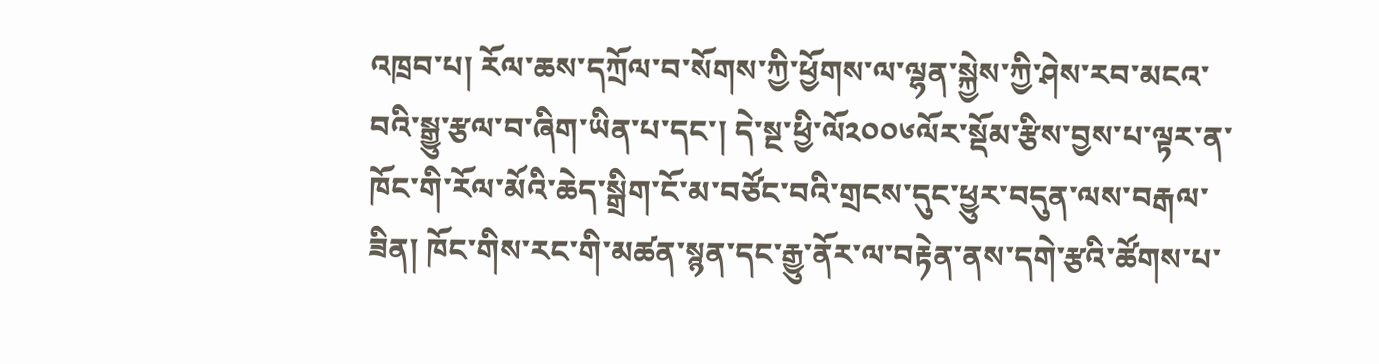འཁྲབ་པ། རོལ་ཆས་དཀྲོལ་བ་སོགས་ཀྱི་ཕྱོགས་ལ་ལྷན་སྐྱེས་ཀྱི་ཤེས་རབ་མངའ་བའི་སྒྱུ་རྩལ་བ་ཞིག་ཡིན་པ་དང་། དེ་སྔ་ཕྱི་ལོ༢༠༠༦ལོར་སྡོམ་རྩིས་བྱས་པ་ལྟར་ན་ཁོང་གི་རོལ་མོའི་ཆེད་སྒྲིག་ངོ་མ་བཙོང་བའི་གྲངས་དུང་ཕྱུར་བདུན་ལས་བརྒལ་ཟིན། ཁོང་གིས་རང་གི་མཚན་སྙན་དང་རྒྱུ་ནོར་ལ་བརྟེན་ནས་དགེ་རྩའི་ཚོགས་པ་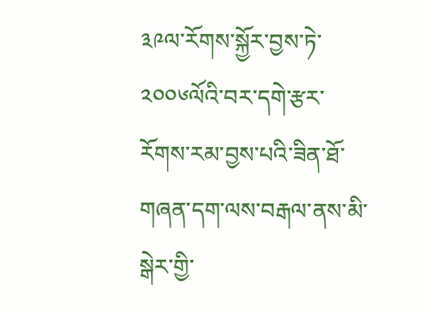༣༩ལ་རོགས་སྐྱོར་བྱས་ཏེ་༢༠༠༦ལོའི་བར་དགེ་རྩར་རོགས་རམ་བྱས་པའི་ཟིན་ཐོ་གཞན་དག་ལས་བརྒལ་ནས་མི་སྒེར་གྱི་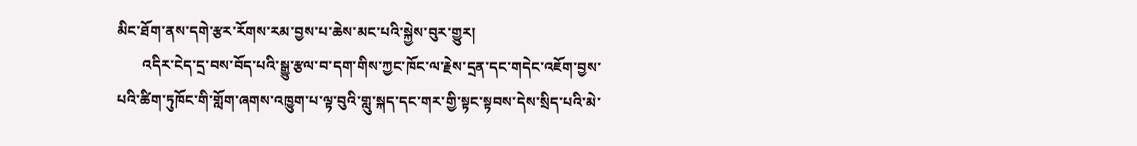མིང་ཐོག་ནས་དགེ་རྩར་རོགས་རམ་བྱས་པ་ཆེས་མང་པའི་སྐྱེས་བུར་གྱུར།
       འདིར་ངེད་དྲ་བས་བོད་པའི་སྒྱུ་རྩལ་བ་དག་གིས་ཀྱང་ཁོང་ལ་རྗེས་དྲན་དང་གདེང་འཇོག་བྱས་པའི་ཚིག་ཏུཁོང་གི་གློག་ཞགས་འཁྱུག་པ་ལྟ་བུའི་གླུ་སྐད་དང་གར་གྱི་སྟང་སྟབས་དེས་སྲིད་པའི་མེ་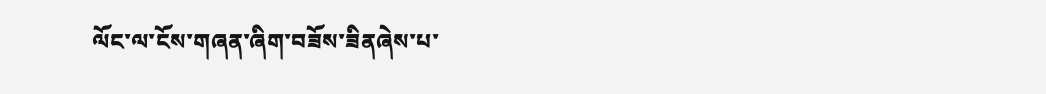ལོང་ལ་ངོས་གཞན་ཞིག་བཟོས་ཟིནཞེས་པ་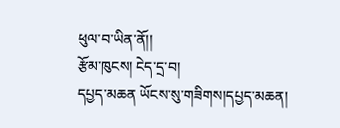ཕུལ་བ་ཡིན་ནོ།།
རྩོམ་ཁུངས། ངེད་དྲ་བ།
དཔྱད་མཆན ཡོངས་སུ་གཟིགས།དཔྱད་མཆན།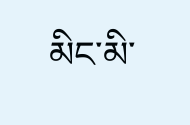མིང་མི་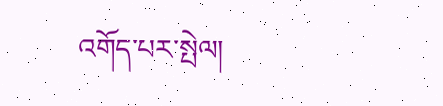འགོད་པར་སྤེལ།